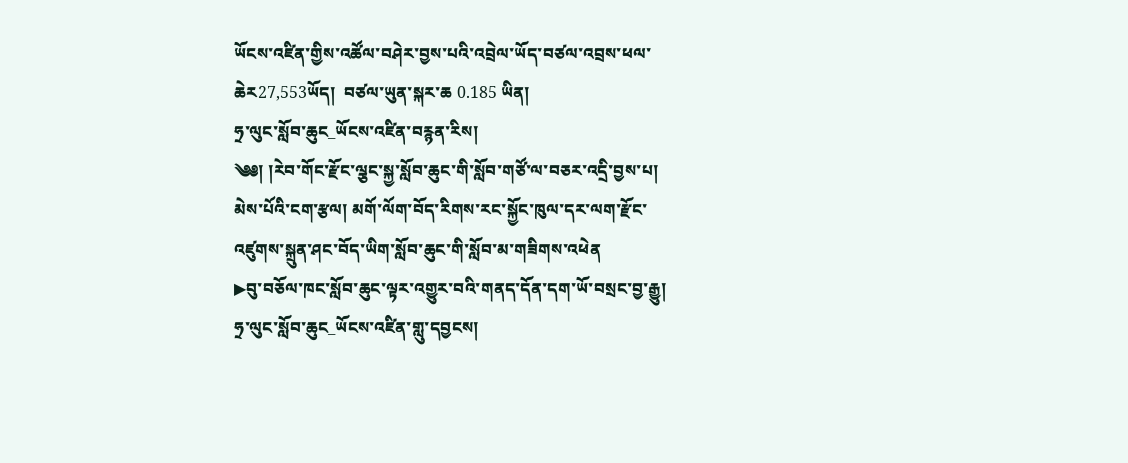ཡོངས་འཛིན་གྱིས་འཚོལ་བཤེར་བྱས་པའི་འབྲེལ་ཡོད་བཙལ་འབྲས་ཕལ་ཆེར27,553ཡོད།  བཙལ་ཡུན་སྐར་ཆ 0.185 ཡིན།
ཧྲ་ལུང་སློབ་ཆུང_ཡོངས་འཛིན་བརྙན་རིས།
༄༅། །རེབ་གོང་རྫོང་ལྕང་སྐྱ་སློབ་ཆུང་གི་སློབ་གཙོ་ལ་བཅར་འདྲི་བྱས་པ།
མེས་པོའི་ངག་རྩལ། མགོ་ལོག་བོད་རིགས་རང་སྐྱོང་ཁུལ་དར་ལག་རྫོང་འཛུགས་སྐྲུན་ཤང་བོད་ཡིག་སློབ་ཆུང་གི་སློབ་མ་གཟིགས་འཕེན
▶བུ་བཅོལ་ཁང་སློབ་ཆུང་ལྟར་འགྱུར་བའི་གནད་དོན་དག་ཡོ་བསྲང་བྱ་རྒྱུ།
ཧྲ་ལུང་སློབ་ཆུང_ཡོངས་འཛིན་གླུ་དབྱངས།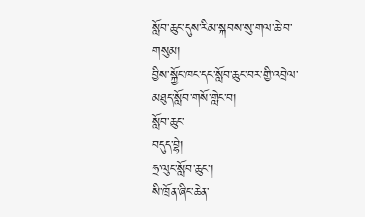སློབ་ཆུང་དུས་རིམ་སྐབས་སུ་གལ་ཆེ་བ་གསུམ།
བྱིས་སྐྱོང་ཁང་དང་སློབ་ཆུང་བར་གྱི་འབྲེལ་མཐུད་སློབ་གསོ་གླེང་བ།
སློབ་ཆུང་
བདུད་བྷེ།
ཧྲ་ལུང་སློབ་ཆུང་།
སི་ཁྲོན་ཞིང་ཆེན་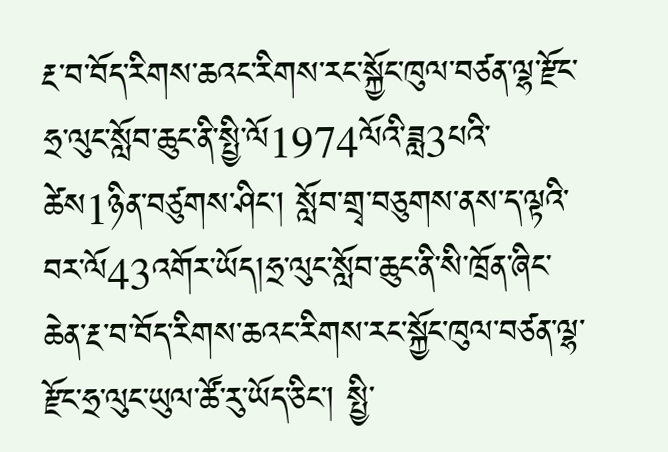རྔ་བ་བོད་རིགས་ཆའང་རིགས་རང་སྐྱོང་ཁུལ་བཙན་ལྷ་རྫོང་ཧྲ་ལུང་སློབ་ཆུང་ནི་སྤྱི་ལོ1974ལོའི་ཟླ3པའི་ཚེས1ཉིན་བཙུགས་ཤིང་། སློབ་གྲྭ་བཅུགས་ནས་ད་ལྟའི་བར་ལོ43འགོར་ཡོད།ཧྲ་ལུང་སློབ་ཆུང་ནི་སི་ཁྲོན་ཞིང་ཆེན་རྔ་བ་བོད་རིགས་ཆའང་རིགས་རང་སྐྱོང་ཁུལ་བཙན་ལྷ་རྫོང་ཧྲ་ལུང་ཡུལ་ཚོ་རུ་ཡོད་ཅིང་། སྤྱི་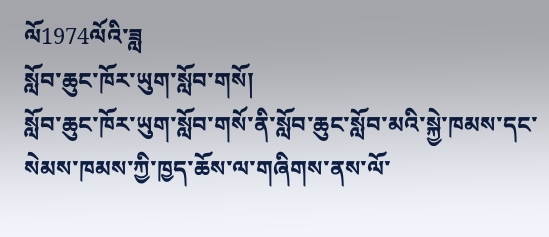ལོ1974ལོའི་ཟླ
སློབ་ཆུང་ཁོར་ཡུག་སློབ་གསོ།
སློབ་ཆུང་ཁོར་ཡུག་སློབ་གསོ་ནི་སློབ་ཆུང་སློབ་མའི་སྐྱེ་ཁམས་དང་སེམས་ཁམས་ཀྱི་ཁྱད་ཆོས་ལ་གཞིགས་ནས་ལོ་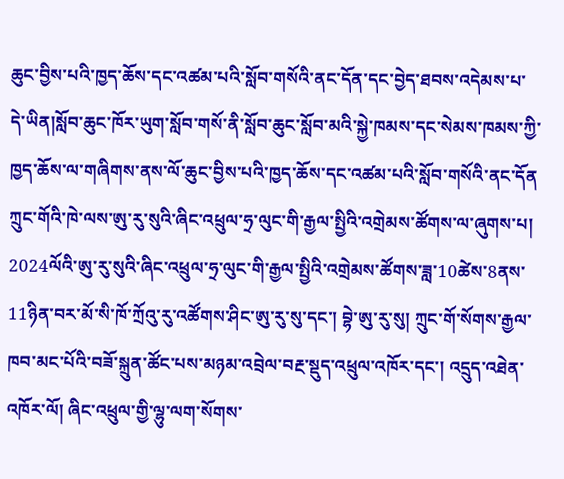ཆུང་བྱིས་པའི་ཁྱད་ཆོས་དང་འཚམ་པའི་སློབ་གསོའི་ནང་དོན་དང་བྱེད་ཐབས་འདེམས་པ་དེ་ཡིན།སློབ་ཆུང་ཁོར་ཡུག་སློབ་གསོ་ནི་སློབ་ཆུང་སློབ་མའི་སྐྱེ་ཁམས་དང་སེམས་ཁམས་ཀྱི་ཁྱད་ཆོས་ལ་གཞིགས་ནས་ལོ་ཆུང་བྱིས་པའི་ཁྱད་ཆོས་དང་འཚམ་པའི་སློབ་གསོའི་ནང་དོན
ཀྲུང་གོའི་ཁེ་ལས་ཨུ་རུ་སུའི་ཞིང་འཕྲུལ་ཧྲ་ལུང་གི་རྒྱལ་སྤྱིའི་འགྲེམས་ཚོགས་ལ་ཞུགས་པ།
2024ལོའི་ཨུ་རུ་སུའི་ཞིང་འཕྲུལ་ཧྲ་ལུང་གི་རྒྱལ་སྤྱིའི་འགྲེམས་ཚོགས་ཟླ་10ཚེས་8ནས་11ཉིན་བར་མོ་སི་ཁོ་ཀྲོའུ་རུ་འཚོགས་ཤིང་ཨུ་རུ་སུ་དང་། བྷེ་ཨུ་རུ་སུ། ཀྲུང་གོ་སོགས་རྒྱལ་ཁབ་མང་པོའི་བཟོ་སྐྲུན་ཚོང་པས་མཉམ་འབྲེལ་བརྔ་སྡུད་འཕྲུལ་འཁོར་དང་། འདྲུད་འཐེན་འཁོར་ལོ། ཞིང་འཕྲུལ་གྱི་ལྷུ་ལག་སོགས་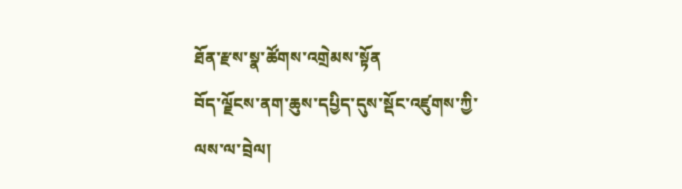ཐོན་རྫས་སྣ་ཚོགས་འགྲེམས་སྟོན
བོད་ལྗོངས་ནག་ཆུས་དཔྱིད་དུས་སྡོང་འཛུགས་ཀྱི་ལས་ལ་བྲེལ།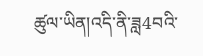ཚུལ་ཡིན།འདི་ནི་ཟླ4བའི་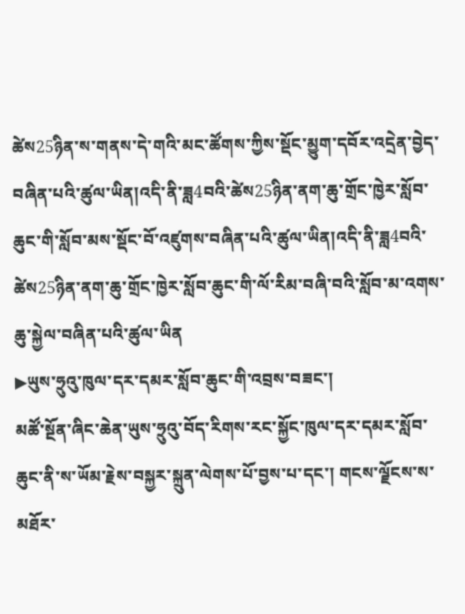ཚེས25ཉིན་ས་གནས་དེ་གའི་མང་ཚོགས་ཀྱིས་སྡོང་མྱུག་དབོར་འདྲེན་བྱེད་བཞིན་པའི་ཚུལ་ཡིན།འདི་ནི་ཟླ4བའི་ཚེས25ཉིན་ནག་ཆུ་གྲོང་ཁྱེར་སློབ་ཆུང་གི་སློབ་མས་སྡོང་བོ་འཛུགས་བཞིན་པའི་ཚུལ་ཡིན།འདི་ནི་ཟླ4བའི་ཚེས25ཉིན་ནག་ཆུ་གྲོང་ཁྱེར་སློབ་ཆུང་གི་ལོ་རིམ་བཞི་བའི་སློབ་མ་འགས་ཆུ་སྐྱེལ་བཞིན་པའི་ཚུལ་ཡིན
▶ཡུས་ཧྲུའུ་ཁུལ་དར་དམར་སློབ་ཆུང་གི་འབྲས་བཟང་།
མཚོ་སྔོན་ཞིང་ཆེན་ཡུས་ཧྲུའུ་བོད་རིགས་རང་སྐྱོང་ཁུལ་དར་དམར་སློབ་ཆུང་ནི་ས་ཡོམ་རྗེས་བསྐྱར་སྐྲུན་ལེགས་པོ་བྱས་པ་དང་། གངས་ལྗོངས་ས་མཐོར་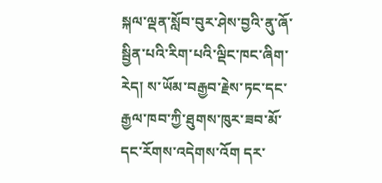སྐལ་ལྡན་སློབ་བུར་ཤེས་བྱའི་ནུ་ཞོ་སྦྱིན་པའི་རིག་པའི་ལྡིང་ཁང་ཞིག་རེད། ས་ཡོམ་བརྒྱབ་རྗེས་ཏང་དང་རྒྱལ་ཁབ་ཀྱི་ཐུགས་ཁུར་ཟབ་མོ་དང་རོགས་འདེགས་འོག དར་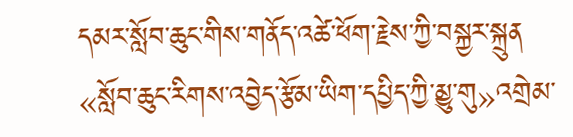དམར་སློབ་ཆུང་གིས་གནོད་འཚེ་ཕོག་རྗེས་ཀྱི་བསྐྱར་སྐྲུན
«སློབ་ཆུང་རིགས་འབྱེད་རྩོམ་ཡིག་དཔྱིད་ཀྱི་མྱུ་གུ»འགྲེམ་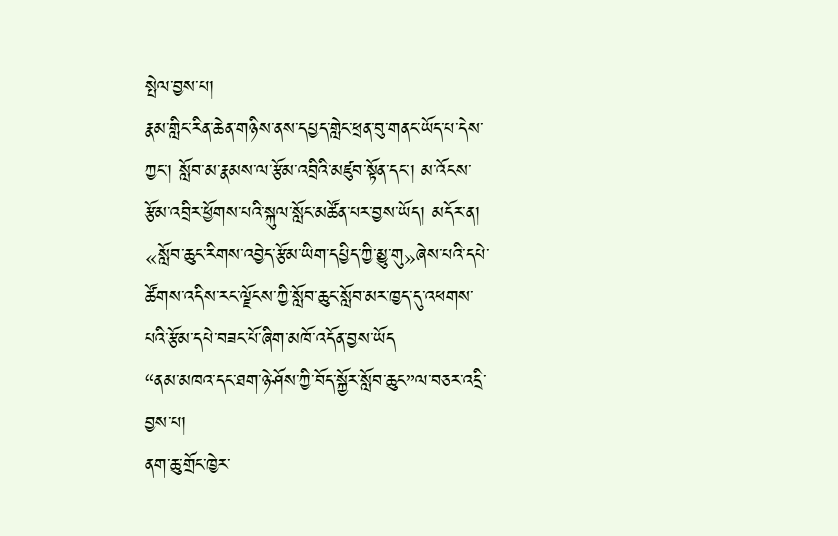སྤེལ་བྱས་པ།
རྣམ་གླིང་རིན་ཆེན་གཉིས་ནས་དཔྱད་གླེང་ཕྲན་བུ་གནང་ཡོད་པ་དེས་ཀྱང་། སློབ་མ་རྣམས་ལ་རྩོམ་འབྲིའི་མཛུབ་སྟོན་དང་། མ་འོངས་རྩོམ་འབྲིར་ཕྱོགས་པའི་སྐུལ་སློང་མཚོན་པར་བྱས་ཡོད། མདོར་ན། «སློབ་ཆུང་རིགས་འབྱེད་རྩོམ་ཡིག་དཔྱིད་ཀྱི་མྱུ་གུ»ཞེས་པའི་དཔེ་ཚོགས་འདིས་རང་ལྗོངས་ཀྱི་སློབ་ཆུང་སློབ་མར་ཁྱད་དུ་འཕགས་པའི་རྩོམ་དཔེ་བཟང་པོ་ཞིག་མཁོ་འདོན་བྱས་ཡོད
“ནམ་མཁའ་དང་ཐག་ཉེ་ཤོས་ཀྱི་བོད་སྐྱོར་སློབ་ཆུང”ལ་བཅར་འདྲི་བྱས་པ།
ནག་ཆུ་གྲོང་ཁྱེར་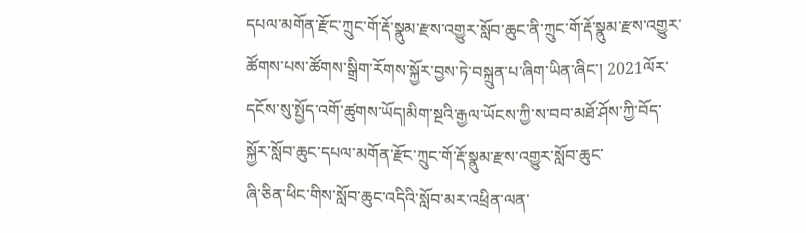དཔལ་མགོན་རྫོང་ཀྲུང་གོ་རྡོ་སྣུམ་རྫས་འགྱུར་སློབ་ཆུང་ནི་ཀྲུང་གོ་རྡོ་སྣུམ་རྫས་འགྱུར་ཚོགས་པས་ཚོགས་སྒྲིག་རོགས་སྐྱོར་བྱས་ཏེ་བསྐྲུན་པ་ཞིག་ཡིན་ཞིང་། 2021ལོར་དངོས་སུ་སྤྱོད་འགོ་ཚུགས་ཡོད།མིག་སྔའི་རྒྱལ་ཡོངས་ཀྱི་ས་བབ་མཐོ་ཤོས་ཀྱི་བོད་སྐྱོར་སློབ་ཆུང་དཔལ་མགོན་རྫོང་ཀྲུང་གོ་རྡོ་སྣུམ་རྫས་འགྱུར་སློབ་ཆུང་
ཞི་ཅིན་ཕིང་གིས་སློབ་ཆུང་འདིའི་སློབ་མར་འཕྲིན་ལན་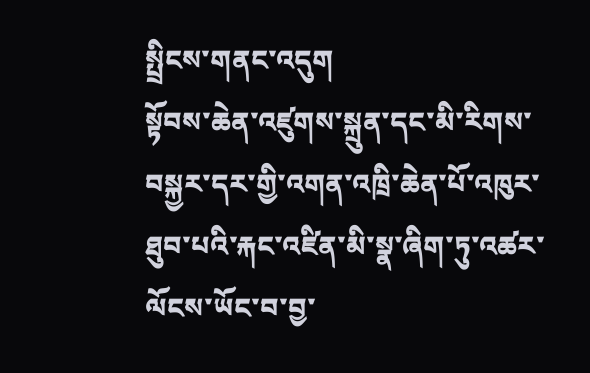སྤྲིངས་གནང་འདུག
སྟོབས་ཆེན་འཛུགས་སྐྲུན་དང་མི་རིགས་བསྐྱར་དར་གྱི་འགན་འཁྲི་ཆེན་པོ་འཁུར་ཐུབ་པའི་རྐང་འཛིན་མི་སྣ་ཞིག་ཏུ་འཚར་ལོངས་ཡོང་བ་བྱ་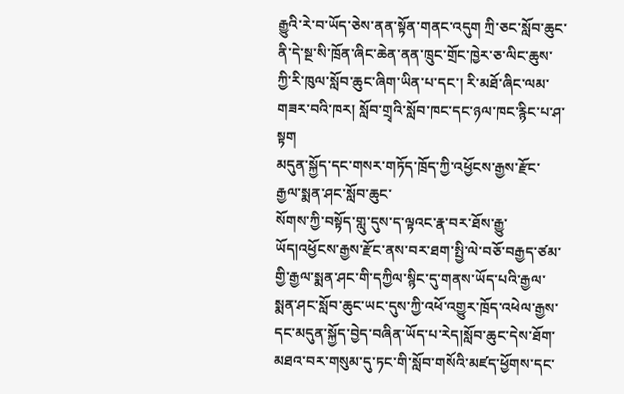རྒྱུའི་རེ་བ་ཡོད་ཅེས་ནན་སྟོན་གནང་འདུག ཀྲི་ཅང་སློབ་ཆུང་ནི་དེ་སྔ་སི་ཁྲོན་ཞིང་ཆེན་ནན་ཁྲུང་གྲོང་ཁྱེར་ཅ་ལིང་ཆུས་ཀྱི་རི་ཁུལ་སློབ་ཆུང་ཞིག་ཡིན་པ་དང་། རི་མཐོ་ཞིང་ལམ་གཟར་བའི་ཁར། སློབ་གྲྭའི་སློབ་ཁང་དང་ཉལ་ཁང་རྙིང་པ་ཤ་སྟག
མདུན་སྐྱོད་དང་གསར་གཏོད་ཁྲོད་ཀྱི་འཕྱོངས་རྒྱས་རྫོང་རྒྱལ་སྨན་ཤང་སློབ་ཆུང་
སོགས་ཀྱི་བསྟོད་གླུ་དུས་ད་ལྟའང་རྣ་བར་ཐོས་རྒྱུ་ཡོད།འཕྱོངས་རྒྱས་རྫོང་ནས་བར་ཐག་སྤྱི་ལེ་བཅོ་བརྒྱད་ཙམ་གྱི་རྒྱལ་སྨན་ཤང་གི་དཀྱིལ་སྙིང་དུ་གནས་ཡོད་པའི་རྒྱལ་སྨན་ཤང་སློབ་ཆུང་ཡང་དུས་ཀྱི་འཕོ་འགྱུར་ཁྲོད་འཕེལ་རྒྱས་དང་མདུན་སྐྱོད་བྱེད་བཞིན་ཡོད་པ་རེད།སློབ་ཆུང་དེས་ཐོག་མཐའ་བར་གསུམ་དུ་ཏང་གི་སློབ་གསོའི་མཛད་ཕྱོགས་དང་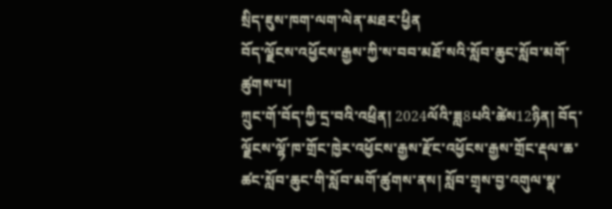སྲིད་ཇུས་ཁག་ལག་ལེན་མཐར་ཕྱིན
བོད་ལྗོངས་འཕྱོངས་རྒྱས་ཀྱི་ས་བབ་མཐོ་སའི་སློབ་ཆུང་སློབ་མགོ་ཚུགས་པ།
ཀྲུང་གོ་བོད་ཀྱི་དྲ་བའི་འཕྲིན། 2024ལོའི་ཟླ8པའི་ཚེས12ཉིན། བོད་ལྗོངས་ལྷོ་ཁ་གྲོང་ཁྱེར་འཕྱོངས་རྒྱས་རྫོང་འཕྱོངས་རྒྱས་གྲོང་རྡལ་ཆ་ཚང་སློབ་ཆུང་གི་སློབ་མགོ་ཚུགས་ནས། སློབ་གྲྭས་བྱ་འགུལ་སྣ་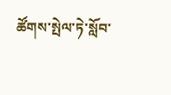ཚོགས་སྤེལ་ཏེ་སློབ་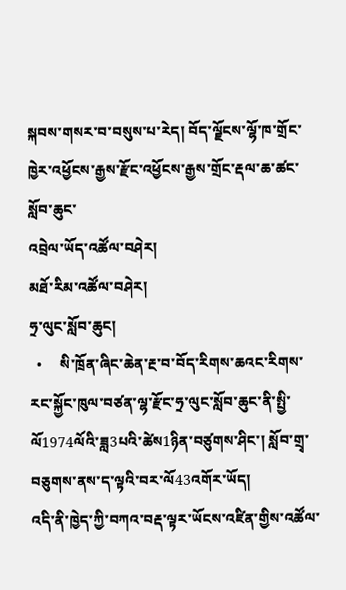སྐབས་གསར་བ་བསུས་པ་རེད། བོད་ལྗོངས་ལྷོ་ཁ་གྲོང་ཁྱེར་འཕྱོངས་རྒྱས་རྫོང་འཕྱོངས་རྒྱས་གྲོང་རྡལ་ཆ་ཚང་སློབ་ཆུང་
འབྲེལ་ཡོད་འཚོལ་བཤེར།
མཐོ་རིམ་འཚོལ་བཤེར།
ཧྲ་ལུང་སློབ་ཆུང།
  •     སི་ཁྲོན་ཞིང་ཆེན་རྔ་བ་བོད་རིགས་ཆའང་རིགས་རང་སྐྱོང་ཁུལ་བཙན་ལྷ་རྫོང་ཧྲ་ལུང་སློབ་ཆུང་ནི་སྤྱི་ལོ1974ལོའི་ཟླ3པའི་ཚེས1ཉིན་བཙུགས་ཤིང་། སློབ་གྲྭ་བཅུགས་ནས་ད་ལྟའི་བར་ལོ43འགོར་ཡོད།
འདི་ནི་ཁྱེད་ཀྱི་བཀའ་བརྡ་ལྟར་ཡོངས་འཛིན་གྱིས་འཚོལ་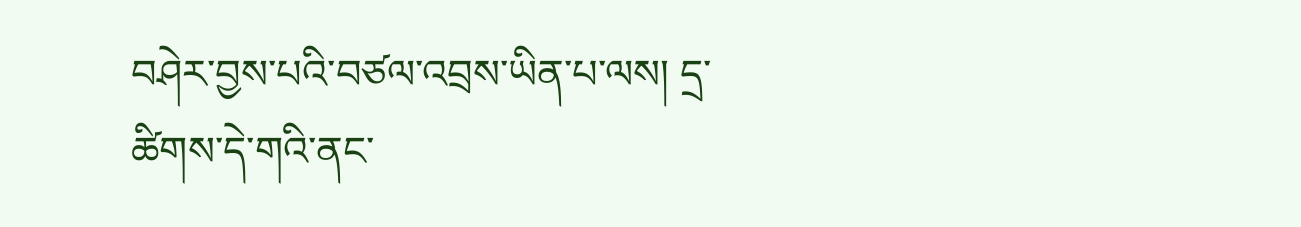བཤེར་བྱས་པའི་བཙལ་འབྲས་ཡིན་པ་ལས། དྲ་ཚིགས་དེ་གའི་ནང་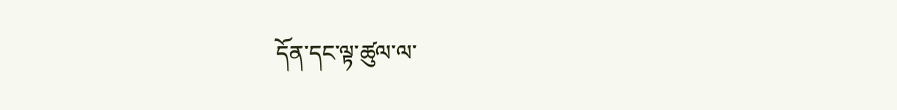དོན་དང་ལྟ་ཚུལ་ལ་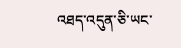འཐད་འདུན་ཅི་ཡང་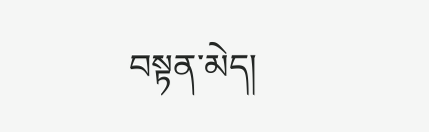བསྟན་མེད།